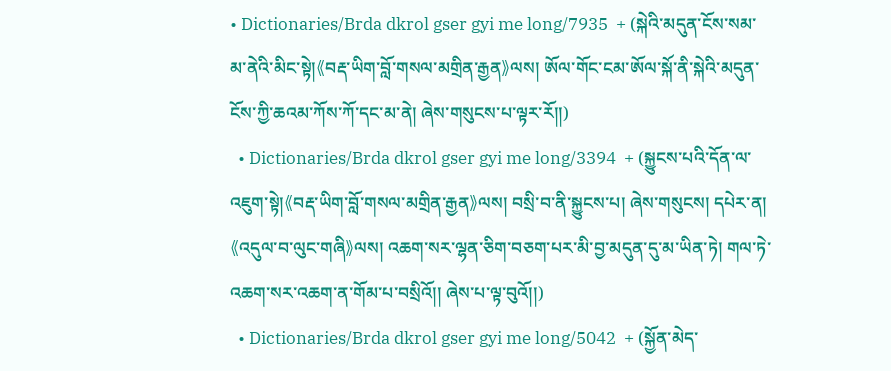• Dictionaries/Brda dkrol gser gyi me long/7935  + (སྐེའི་མདུན་ངོས་སམ་མ་ནེའི་མིང་སྟེ།《བརྡ་ཡིག་བློ་གསལ་མགྲིན་རྒྱན》ལས། ཨོལ་གོང་ངམ་ཨོལ་སྐོ་ནི་སྐེའི་མདུན་ངོས་ཀྱི་ཆའམ་ཀོས་ཀོ་དང་མ་ནེ། ཞེས་གསུངས་པ་ལྟར་རོ།།)
  • Dictionaries/Brda dkrol gser gyi me long/3394  + (སྐྱུངས་པའི་དོན་ལ་འཇུག་སྟེ།《བརྡ་ཡིག་བློ་གསལ་མགྲིན་རྒྱན》ལས། བསྲི་བ་ནི་སྐྱུངས་པ། ཞེས་གསུངས། དཔེར་ན།《འདུལ་བ་ལུང་གཞི》ལས། འཆག་སར་ལྷན་ཅིག་བཅག་པར་མི་བྱ་མདུན་དུ་མ་ཡིན་ཏེ། གལ་ཏེ་འཆག་སར་འཆག་ན་གོམ་པ་བསྲིའོ།། ཞེས་པ་ལྟ་བུའོ།།)
  • Dictionaries/Brda dkrol gser gyi me long/5042  + (སྐྱོན་མེད་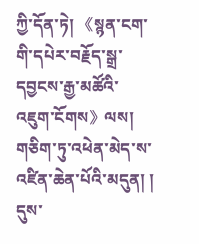ཀྱི་དོན་ཏེ། 《སྙན་ངག་གི་དཔེར་བརྗོད་སྒྲ་དབྱངས་རྒྱ་མཚོའི་འཇུག་ངོགས》ལས། གཅིག་ཏུ་འཕེན་མེད་ས་འཛིན་ཆེན་པོའི་མདུན། ། དུས་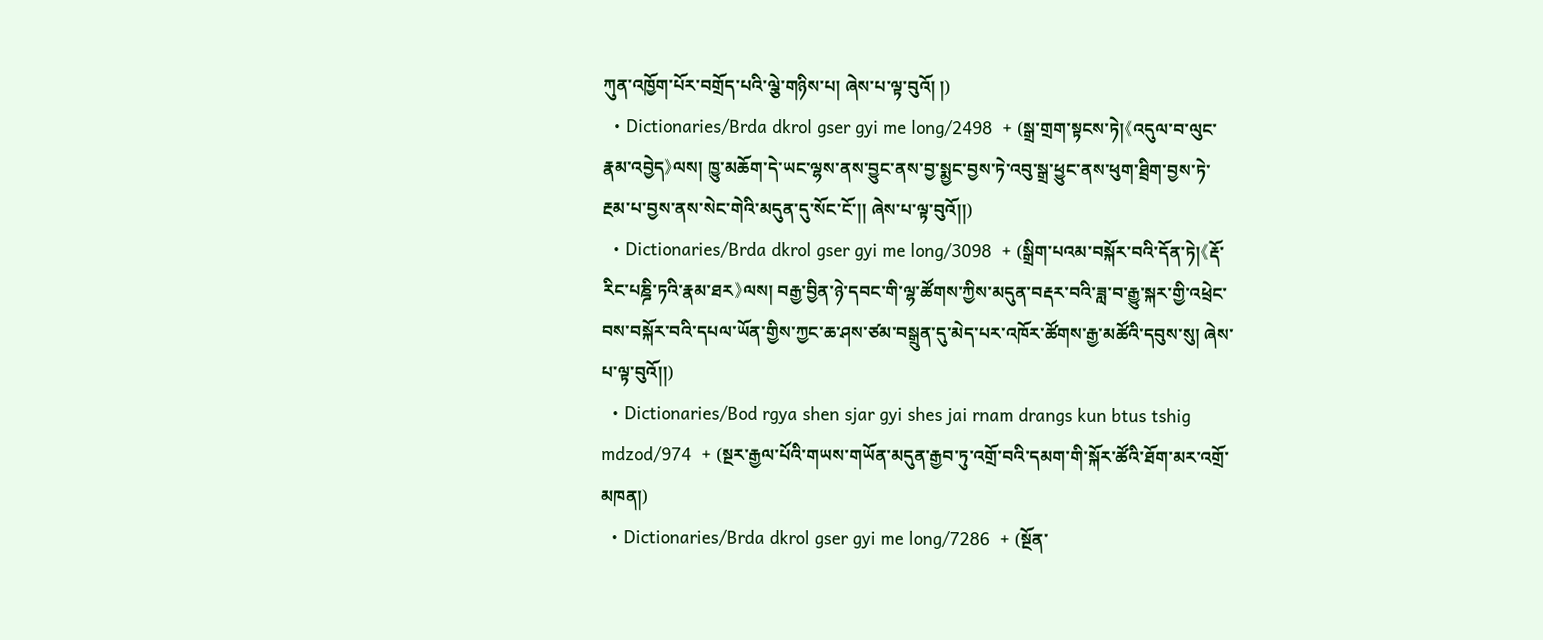ཀུན་འཁྱོག་པོར་བགྲོད་པའི་ལྕེ་གཉིས་པ། ཞེས་པ་ལྟ་བུའོ། །)
  • Dictionaries/Brda dkrol gser gyi me long/2498  + (སྒྲ་གྲག་སྟངས་ཏེ།《འདུལ་བ་ལུང་རྣམ་འབྱེད》ལས། ཁྱུ་མཆོག་དེ་ཡང་ལྷས་ནས་བྱུང་ནས་བྱ་སྨྱང་བྱས་ཏེ་འབུ་སྒྲ་ཕྱུང་ནས་ཕུག་ཐྲིག་བྱས་ཏེ་རྔམ་པ་བྱས་ནས་སེང་གེའི་མདུན་དུ་སོང་ངོ་།། ཞེས་པ་ལྟ་བུའོ།།)
  • Dictionaries/Brda dkrol gser gyi me long/3098  + (སྒྲིག་པའམ་བསྐོར་བའི་དོན་ཏེ།《རྡོ་རིང་པཎྜི་ཏའི་རྣམ་ཐར》ལས། བརྒྱ་བྱིན་ཉེ་དབང་གི་ལྷ་ཚོགས་ཀྱིས་མདུན་བརྡར་བའི་ཟླ་བ་རྒྱུ་སྐར་གྱི་འཕྲེང་བས་བསྐོར་བའི་དཔལ་ཡོན་གྱིས་ཀྱང་ཆ་ཤས་ཙམ་བསྒྲུན་དུ་མེད་པར་འཁོར་ཚོགས་རྒྱ་མཚོའི་དབུས་སུ། ཞེས་པ་ལྟ་བུའོ།།)
  • Dictionaries/Bod rgya shen sjar gyi shes jai rnam drangs kun btus tshig mdzod/974  + (སྔར་རྒྱལ་པོའི་གཡས་གཡོན་མདུན་རྒྱབ་ཏུ་འགྲོ་བའི་དམག་གི་སྐོར་ཚོའི་ཐོག་མར་འགྲོ་མཁན།)
  • Dictionaries/Brda dkrol gser gyi me long/7286  + (སྔོན་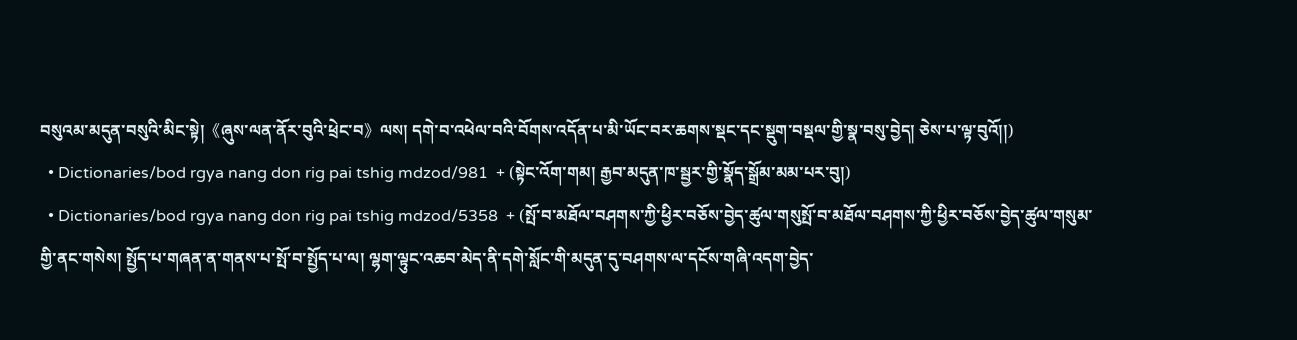བསུའམ་མདུན་བསུའི་མིང་སྟེ།《ཞུས་ལན་ནོར་བུའི་ཕྲེང་བ》ལས། དགེ་བ་འཕེལ་བའི་བོགས་འདོན་པ་མི་ཡོང་བར་ཆགས་སྡང་དང་སྡུག་བསྡལ་གྱི་སྣ་བསུ་བྱེད། ཅེས་པ་ལྟ་བུའོ།།)
  • Dictionaries/bod rgya nang don rig pai tshig mdzod/981  + (སྟེང་འོག་གམ། རྒྱབ་མདུན་ཁ་སྦྱར་གྱི་སྣོད་སྒྲོམ་མམ་པར་བུ།)
  • Dictionaries/bod rgya nang don rig pai tshig mdzod/5358  + (སྤོ་བ་མཐོལ་བཤགས་ཀྱི་ཕྱིར་བཅོས་བྱེད་ཚུལ་གསུསྤོ་བ་མཐོལ་བཤགས་ཀྱི་ཕྱིར་བཅོས་བྱེད་ཚུལ་གསུམ་གྱི་ནང་གསེས། སྤྱོད་པ་གཞན་ན་གནས་པ་སྤོ་བ་སྤྱོད་པ་ལ། ལྷག་ལྟུང་འཆབ་མེད་ནི་དགེ་སློང་གི་མདུན་དུ་བཤགས་ལ་དངོས་གཞི་འདག་བྱེད་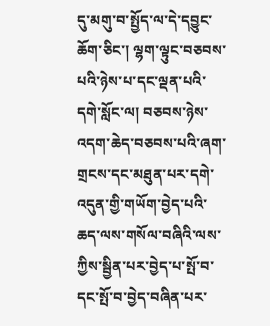དུ་མགུ་བ་སྤྱོད་ལ་དེ་དབྱུང་ཆོག་ཅིང་། ལྷག་ལྟུང་བཅབས་པའི་ཉེས་པ་དང་ལྡན་པའི་དགེ་སློང་ལ། བཅབས་ཉེས་འདག་ཆེད་བཅབས་པའི་ཞག་གྲངས་དང་མཐུན་པར་དགེ་འདུན་གྱི་གཡོག་བྱེད་པའི་ཆད་ལས་གསོལ་བཞིའི་ལས་ཀྱིས་སྦྱིན་པར་བྱེད་པ་སྤོ་བ་དང་སྤོ་བ་བྱེད་བཞིན་པར་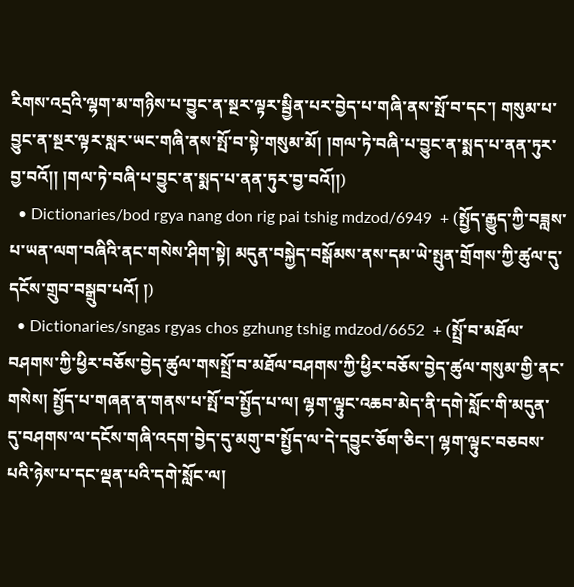རིགས་འདྲའི་ལྷག་མ་གཉིས་པ་བྱུང་ན་སྔར་ལྟར་སྦྱིན་པར་བྱེད་པ་གཞི་ནས་སྤོ་བ་དང་། གསུམ་པ་བྱུང་ན་སྔར་ལྟར་སླར་ཡང་གཞི་ནས་སྤོ་བ་སྟེ་གསུམ་མོ། །གལ་ཏེ་བཞི་པ་བྱུང་ན་སྨད་པ་ནན་ཏུར་བྱ་བའོ།། །གལ་ཏེ་བཞི་པ་བྱུང་ན་སྨད་པ་ནན་ཏུར་བྱ་བའོ།།)
  • Dictionaries/bod rgya nang don rig pai tshig mdzod/6949  + (སྤྱོད་རྒྱུད་ཀྱི་བཟླས་པ་ཡན་ལག་བཞིའི་ནང་གསེས་ཤིག་སྟེ། མདུན་བསྐྱེད་བསྒོམས་ནས་དམ་ཡེ་སྤུན་གྲོགས་ཀྱི་ཚུལ་དུ་དངོས་གྲུབ་བསྒྲུབ་པའོ། །)
  • Dictionaries/sngas rgyas chos gzhung tshig mdzod/6652  + (སྤྲོ་བ་མཐོལ་བཤགས་ཀྱི་ཕྱིར་བཅོས་བྱེད་ཚུལ་གསསྤྲོ་བ་མཐོལ་བཤགས་ཀྱི་ཕྱིར་བཅོས་བྱེད་ཚུལ་གསུམ་གྱི་ནང་གསེས། སྤྱོད་པ་གཞན་ན་གནས་པ་སྤོ་བ་སྤྱོད་པ་ལ། ལྷག་ལྟུང་འཆབ་མེད་ནི་དགེ་སློང་གི་མདུན་དུ་བཤགས་ལ་དངོས་གཞི་འདག་བྱེད་དུ་མགུ་བ་སྤྱོད་ལ་དེ་དབྱུང་ཅོག་ཅིང་། ལྷག་ལྟུང་བཅབས་པའི་ཉེས་པ་དང་ལྡན་པའི་དགེ་སློང་ལ།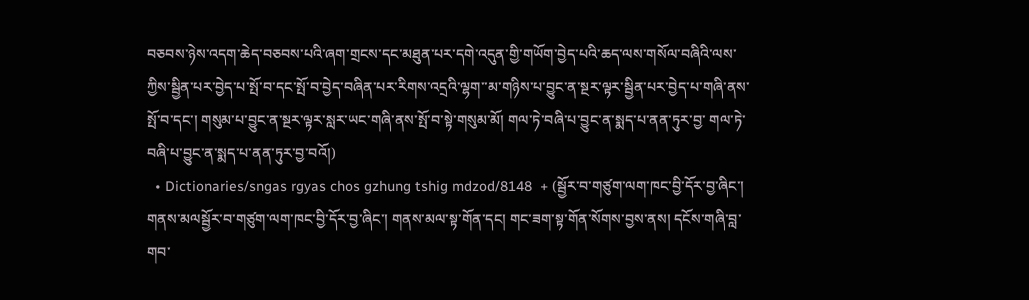བཅབས་ཉེས་འདག་ཆེད་བཅབས་པའི་ཞག་གྲངས་དང་མཐུན་པར་དགེ་འདུན་གྱི་གཡོག་བྱེད་པའི་ཆད་ལས་གསོལ་བཞིའི་ལས་ཀྱིས་སྦྱིན་པར་བྱེད་པ་སྤོ་བ་དང་སྤོ་བ་བྱེད་བཞིན་པར་རིགས་འདྲའི་ལྷག་་མ་གཉིས་པ་བྱུང་ན་སྔར་ལྟར་སྦྱིན་པར་བྱེད་པ་གཞི་ནས་སྤོ་བ་དང་། གསུམ་པ་བྱུང་ན་སྔར་ལྟར་སླར་ཡང་གཞི་ནས་སྤོ་བ་སྟེ་གསུམ་མོ། གལ་ཏེ་བཞི་པ་བྱུང་ན་སྨད་པ་ནན་ཏུར་བྱ་ གལ་ཏེ་བཞི་པ་བྱུང་ན་སྨད་པ་ནན་ཏུར་བྱ་བའོ།)
  • Dictionaries/sngas rgyas chos gzhung tshig mdzod/8148  + (སྦྱོར་བ་གཙུག་ལག་ཁང་བྱི་དོར་བྱ་ཞིང་། གནས་མལསྦྱོར་བ་གཙུག་ལག་ཁང་བྱི་དོར་བྱ་ཞིང་། གནས་མལ་སྟ་གོན་དང། གང་ཟག་སྟ་གོན་སོགས་བྱས་ནས། དངོས་གཞི་བླ་གབ་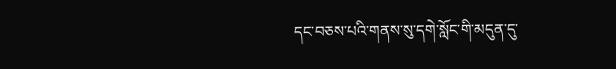དང་བཅས་པའི་གནས་སུ་དགེ་སློང་གི་མདུན་དུ་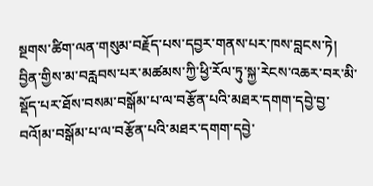སྔགས་ཚིག་ལན་གསུམ་བརྗོད་པས་དབྱར་གནས་པར་ཁས་བླངས་ཏེ། བྱིན་གྱིས་མ་བརླབས་པར་མཚམས་ཀྱི་ཕྱི་རོལ་ཏུ་སྐྱ་རེངས་འཆར་བར་མི་སྡོད་པར་ཐོས་བསམ་བསྒོམ་པ་ལ་བརྩོན་པའི་མཐར་དགག་དབྱེ་བྱ་བའོ།མ་བསྒོམ་པ་ལ་བརྩོན་པའི་མཐར་དགག་དབྱེ་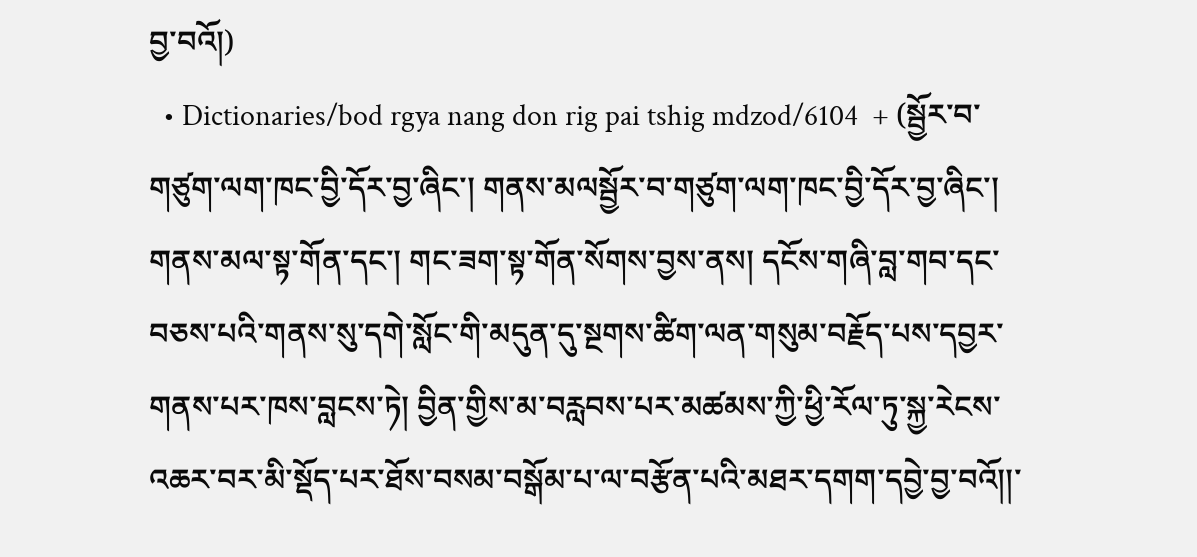བྱ་བའོ།)
  • Dictionaries/bod rgya nang don rig pai tshig mdzod/6104  + (སྦྱོར་བ་གཙུག་ལག་ཁང་བྱི་དོར་བྱ་ཞིང་། གནས་མལསྦྱོར་བ་གཙུག་ལག་ཁང་བྱི་དོར་བྱ་ཞིང་། གནས་མལ་སྟ་གོན་དང་། གང་ཟག་སྟ་གོན་སོགས་བྱས་ནས། དངོས་གཞི་བླ་གབ་དང་བཅས་པའི་གནས་སུ་དགེ་སློང་གི་མདུན་དུ་སྔགས་ཚིག་ལན་གསུམ་བརྗོད་པས་དབྱར་གནས་པར་ཁས་བླངས་ཏེ། བྱིན་གྱིས་མ་བརླབས་པར་མཚམས་ཀྱི་ཕྱི་རོལ་ཏུ་སྐྱ་རེངས་འཆར་བར་མི་སྡོད་པར་ཐོས་བསམ་བསྒོམ་པ་ལ་བརྩོན་པའི་མཐར་དགག་དབྱེ་བྱ་བའོ།།་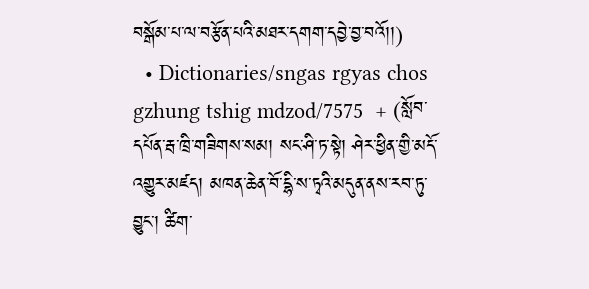བསྒོམ་པ་ལ་བརྩོན་པའི་མཐར་དགག་དབྱེ་བྱ་བའོ།།)
  • Dictionaries/sngas rgyas chos gzhung tshig mdzod/7575  + (སློབ་དཔོན་རྦ་ཁྲི་གཟིགས་སམ། སང་ཤི་ཏ་སྟེ། ཤེར་ཕྱིན་གྱི་མདོ་འགྱུར་མཛད། མཁན་ཆེན་བོ་དྷི་ས་ཏྭའི་མདུན་ནས་རབ་ཏུ་བྱུང་། ཚིག་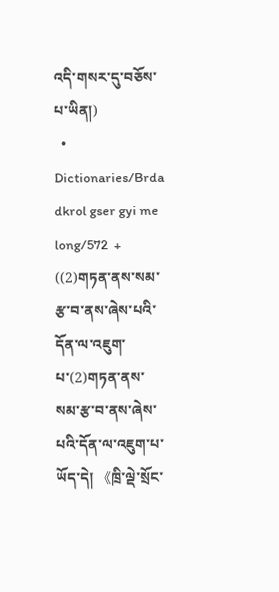འདི་གསར་དུ་བཅོས་པ་ཡིན།)
  • Dictionaries/Brda dkrol gser gyi me long/572  + ((2)གཏན་ནས་སམ་རྩ་བ་ནས་ཞེས་པའི་དོན་ལ་འཇུག་པ་(2)གཏན་ནས་སམ་རྩ་བ་ནས་ཞེས་པའི་དོན་ལ་འཇུག་པ་ཡོད་དེ། 《ཁྲི་ལྡེ་སྲོང་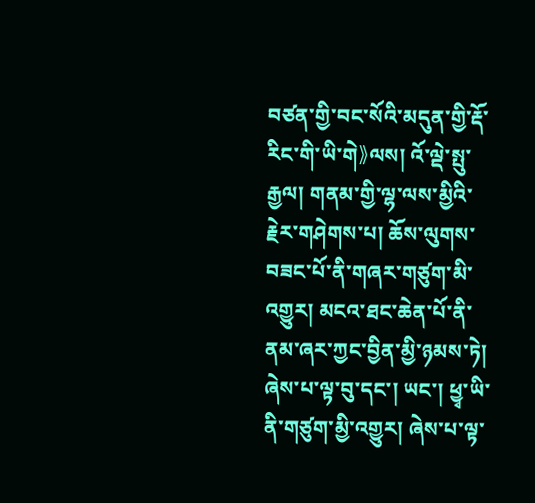བཙན་གྱི་བང་སོའི་མདུན་གྱི་རྡོ་རིང་གི་ཡི་གེ》ལས། འོ་ལྡེ་སྤུ་རྒྱལ། གནམ་གྱི་ལྷ་ལས་མྱིའི་རྗེར་གཤེགས་པ། ཆོས་ལུགས་བཟང་པོ་ནི་གཞར་གཙུག་མི་འགྱུར། མངའ་ཐང་ཆེན་པོ་ནི་ནམ་ཞར་ཀྱང་བྱིན་མྱི་ཉམས་ཏེ། ཞེས་པ་ལྟ་བུ་དང་། ཡང་། ཕྱྭ་ཡི་ནི་གཙུག་མྱི་འགྱུར། ཞེས་པ་ལྟ་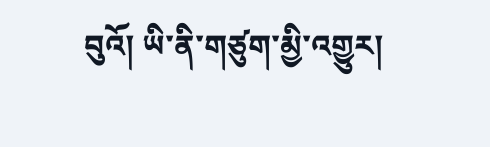བུའོ། ཡི་ནི་གཙུག་མྱི་འགྱུར།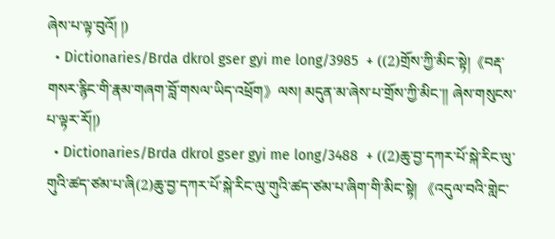ཞེས་པ་ལྟ་བུའོ། །)
  • Dictionaries/Brda dkrol gser gyi me long/3985  + ((2)གྲོས་ཀྱི་མིང་སྟེ།《བརྡ་གསར་རྙིང་གི་རྣམ་གཞག་བློ་གསལ་ཡིད་འཕྲོག》ལས། མདུན་མ་ཞེས་པ་གྲོས་ཀྱི་མིང་།། ཞེས་གསུངས་པ་ལྟར་རོ།།)
  • Dictionaries/Brda dkrol gser gyi me long/3488  + ((2)ཆུ་བྱ་དཀར་པོ་སྐེ་རིང་ལུ་གུའི་ཚད་ཙམ་པ་ཞི(2)ཆུ་བྱ་དཀར་པོ་སྐེ་རིང་ལུ་གུའི་ཚད་ཙམ་པ་ཞིག་གི་མིང་སྟེ། 《འདུལ་བའི་གླེང་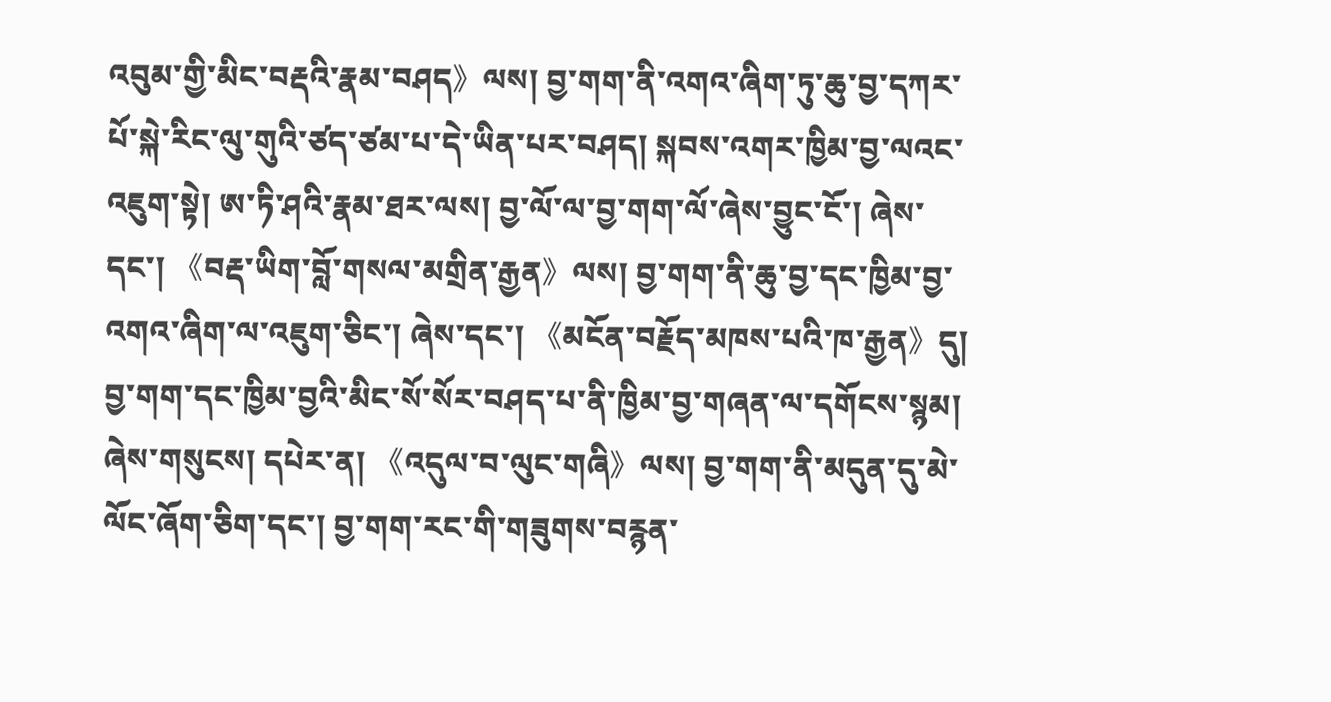འབུམ་གྱི་མིང་བརྡའི་རྣམ་བཤད》ལས། བྱ་གག་ནི་འགའ་ཞིག་ཏུ་ཆུ་བྱ་དཀར་པོ་སྐེ་རིང་ལུ་གུའི་ཙད་ཙམ་པ་དེ་ཡིན་པར་བཤད། སྐབས་འགར་ཁྱིམ་བྱ་ལའང་འཇུག་སྟེ། ཨ་ཏི་ཤའི་རྣམ་ཐར་ལས། བྱ་ལོ་ལ་བྱ་གག་ལོ་ཞེས་བྱུང་ངོ་། ཞེས་དང་། 《བརྡ་ཡིག་བློ་གསལ་མགྲིན་རྒྱན》ལས། བྱ་གག་ནི་ཆུ་བྱ་དང་ཁྱིམ་བྱ་འགའ་ཞིག་ལ་འཇུག་ཅིང་། ཞེས་དང་། 《མངོན་བརྗོད་མཁས་པའི་ཁ་རྒྱན》དུ། བྱ་གག་དང་ཁྱིམ་བྱའི་མིང་སོ་སོར་བཤད་པ་ནི་ཁྱིམ་བྱ་གཞན་ལ་དགོངས་སྙམ། ཞེས་གསུངས། དཔེར་ན། 《འདུལ་བ་ལུང་གཞི》ལས། བྱ་གག་ནི་མདུན་དུ་མེ་ལོང་ཞོག་ཅིག་དང་། བྱ་གག་རང་གི་གཟུགས་བརྙན་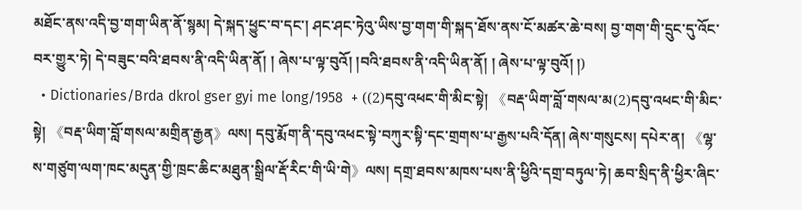མཐོང་ནས་འདི་བྱ་གག་ཡིན་ནོ་སྙམ། དེ་སྐད་ཕྱུང་བ་དང་། ཤང་ཤང་ཏེའུ་ཡིས་བྱ་གག་གི་སྐད་ཐོས་ནས་ངོ་མཚར་ཆེ་བས། བྱ་གག་གི་དྲུང་དུ་འོང་བར་གྱུར་ཏེ། དེ་བཟུང་བའི་ཐབས་ནི་འདི་ཡིན་ནོ། ། ཞེས་པ་ལྟ་བུའོ། །བའི་ཐབས་ནི་འདི་ཡིན་ནོ། ། ཞེས་པ་ལྟ་བུའོ། །)
  • Dictionaries/Brda dkrol gser gyi me long/1958  + ((2)དབུ་འཕང་གི་མིང་སྟེ། 《བརྡ་ཡིག་བློ་གསལ་མ(2)དབུ་འཕང་གི་མིང་སྟེ། 《བརྡ་ཡིག་བློ་གསལ་མགྲིན་རྒྱན》ལས། དབུ་རྨོག་ནི་དབུ་འཕང་སྟེ་བཀུར་སྟི་དང་གྲགས་པ་རྒྱས་པའི་དོན། ཞེས་གསུངས། དཔེར་ན། 《ལྷ་ས་གཙུག་ལག་ཁང་མདུན་གྱི་ཁྲང་ཆིང་མཐུན་སྒྲིལ་རྡོ་རིང་གི་ཡི་གེ》ལས། དགྲ་ཐབས་མཁས་པས་ནི་ཕྱིའི་དགྲ་བཏུལ་ཏེ། ཆབ་སྲིད་ནི་ཕྱིར་ཞིང་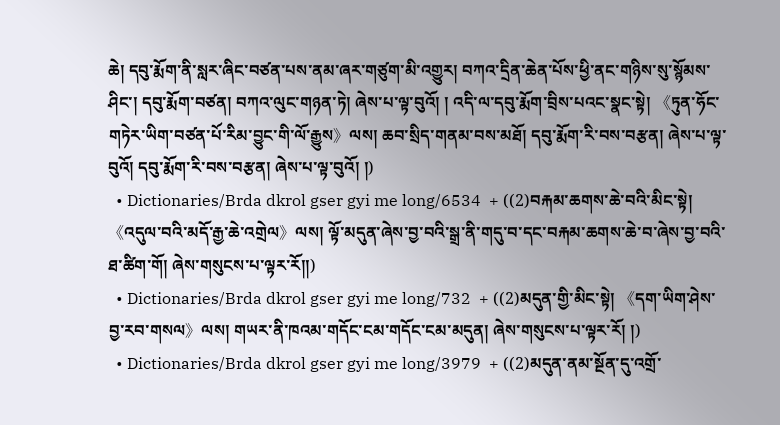ཆེ། དབུ་རྨོག་ནི་སླར་ཞིང་བཙན་པས་ནམ་ཞར་གཙུག་མི་འགྱུར། བཀའ་དྲིན་ཆེན་པོས་ཕྱི་ནང་གཉིས་སུ་སྙོམས་ཤིང་། དབུ་རྨོག་བཙན། བཀའ་ལུང་གཉན་ཏེ། ཞེས་པ་ལྟ་བུའོ། ། འདི་ལ་དབུ་རྨོག་བྲིས་པའང་སྣང་སྟེ། 《ཏུན་ཧོང་གཏེར་ཡིག་བཙན་པོ་རིམ་བྱུང་གི་ལོ་རྒྱུས》ལས། ཆབ་སྲིད་གནམ་བས་མཐོ། དབུ་རྨོག་རི་བས་བརྩན། ཞེས་པ་ལྟ་བུའོ། དབུ་རྨོག་རི་བས་བརྩན། ཞེས་པ་ལྟ་བུའོ། །)
  • Dictionaries/Brda dkrol gser gyi me long/6534  + ((2)བརྐམ་ཆགས་ཆེ་བའི་མིང་སྟེ།《འདུལ་བའི་མདོ་རྒྱ་ཆེ་འགྲེལ》ལས། ལྟོ་མདུན་ཞེས་བྱ་བའི་སྒྲ་ནི་གདུ་བ་དང་བརྐམ་ཆགས་ཆེ་བ་ཞེས་བྱ་བའི་ཐ་ཚིག་གོ། ཞེས་གསུངས་པ་ལྟར་རོ།།)
  • Dictionaries/Brda dkrol gser gyi me long/732  + ((2)མདུན་གྱི་མིང་སྟེ། 《དག་ཡིག་ཤེས་བྱ་རབ་གསལ》ལས། གཡར་ནི་ཁའམ་གདོང་ངམ་གདོང་ངམ་མདུན། ཞེས་གསུངས་པ་ལྟར་རོ། །)
  • Dictionaries/Brda dkrol gser gyi me long/3979  + ((2)མདུན་ནམ་སྔོན་དུ་འགྲོ་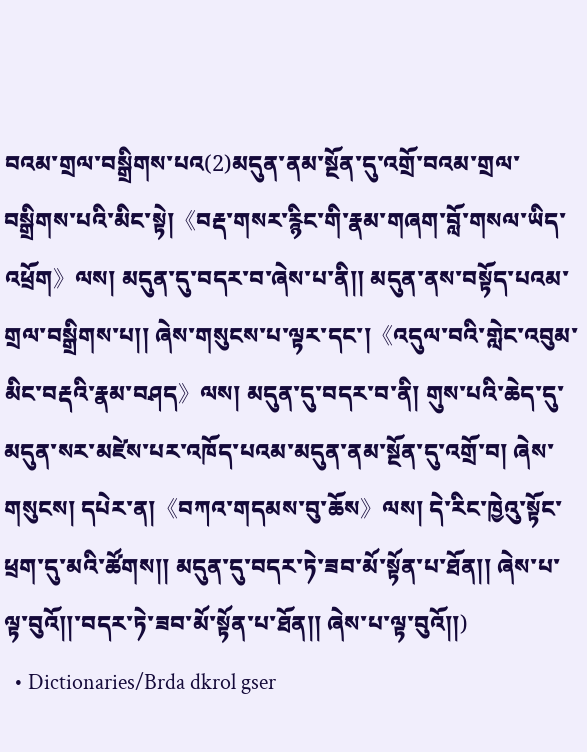བའམ་གྲལ་བསྒྲིགས་པའ(2)མདུན་ནམ་སྔོན་དུ་འགྲོ་བའམ་གྲལ་བསྒྲིགས་པའི་མིང་སྟེ།《བརྡ་གསར་རྙིང་གི་རྣམ་གཞག་བློ་གསལ་ཡིད་འཕྲོག》ལས། མདུན་དུ་བདར་བ་ཞེས་པ་ནི།། མདུན་ནས་བསྟོད་པའམ་གྲལ་བསྒྲིགས་པ།། ཞེས་གསུངས་པ་ལྟར་དང་།《འདུལ་བའི་གླེང་འབུམ་མིང་བརྡའི་རྣམ་བཤད》ལས། མདུན་དུ་བདར་བ་ནི། གུས་པའི་ཆེད་དུ་མདུན་སར་མཛེས་པར་འཁོད་པའམ་མདུན་ནམ་སྔོན་དུ་འགྲོ་བ། ཞེས་གསུངས། དཔེར་ན།《བཀའ་གདམས་བུ་ཆོས》ལས། དེ་རིང་ཁྱེའུ་སྟོང་ཕྲག་དུ་མའི་ཚོགས།། མདུན་དུ་བདར་ཏེ་ཟབ་མོ་སྟོན་པ་ཐོན།། ཞེས་པ་ལྟ་བུའོ།།་བདར་ཏེ་ཟབ་མོ་སྟོན་པ་ཐོན།། ཞེས་པ་ལྟ་བུའོ།།)
  • Dictionaries/Brda dkrol gser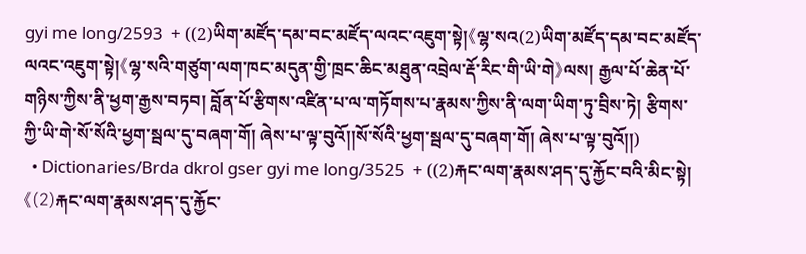gyi me long/2593  + ((2)ཡིག་མཛོད་དམ་བང་མཛོད་ལའང་འཇུག་སྟེ།《ལྷ་སའ(2)ཡིག་མཛོད་དམ་བང་མཛོད་ལའང་འཇུག་སྟེ།《ལྷ་སའི་གཙུག་ལག་ཁང་མདུན་གྱི་ཁྲང་ཆིང་མཐུན་འབྲེལ་རྡོ་རིང་གི་ཡི་གེ》ལས། རྒྱལ་པོ་ཆེན་པོ་གཉིས་ཀྱིས་ནི་ཕྱག་རྒྱས་བཏབ། བློན་པོ་རྩིགས་འཛིན་པ་ལ་གཏོགས་པ་རྣམས་ཀྱིས་ནི་ལག་ཡིག་ཏུ་བྲིས་ཏེ། རྩིགས་ཀྱི་ཡི་གེ་སོ་སོའི་ཕྱག་སྦལ་དུ་བཞག་གོ། ཞེས་པ་ལྟ་བུའོ།།སོ་སོའི་ཕྱག་སྦལ་དུ་བཞག་གོ། ཞེས་པ་ལྟ་བུའོ།།)
  • Dictionaries/Brda dkrol gser gyi me long/3525  + ((2)རྐང་ལག་རྣམས་ཤད་དུ་རྐྱོང་བའི་མིང་སྟེ། 《(2)རྐང་ལག་རྣམས་ཤད་དུ་རྐྱོང་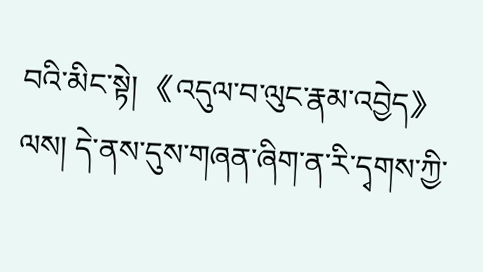བའི་མིང་སྟེ། 《འདུལ་བ་ལུང་རྣམ་འབྱེད》ལས། དེ་ནས་དུས་གཞན་ཞིག་ན་རི་དྭགས་ཀྱི་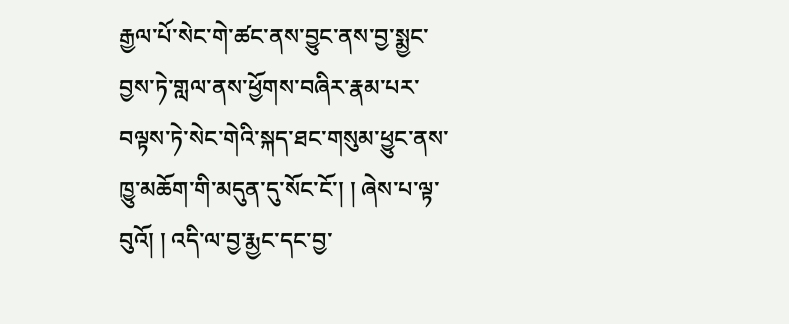རྒྱལ་པོ་སེང་གེ་ཚང་ནས་བྱུང་ནས་བྱ་སྨྱང་བྱས་ཏེ་གླལ་ནས་ཕྱོགས་བཞིར་རྣམ་པར་བལྟས་ཏེ་སེང་གེའི་སྐད་ཐང་གསུམ་ཕྱུང་ནས་ཁྱུ་མཆོག་གི་མདུན་དུ་སོང་ངོ་། ། ཞེས་པ་ལྟ་བུའོ། ། འདི་ལ་བྱ་རྨྱང་དང་བྱ་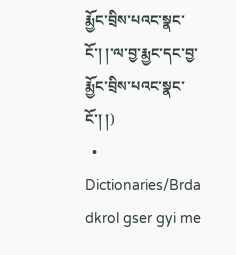རྨྱོང་བྲིས་པའང་སྣང་ངོ་། །་ལ་བྱ་རྨྱང་དང་བྱ་རྨྱོང་བྲིས་པའང་སྣང་ངོ་། །)
  • Dictionaries/Brda dkrol gser gyi me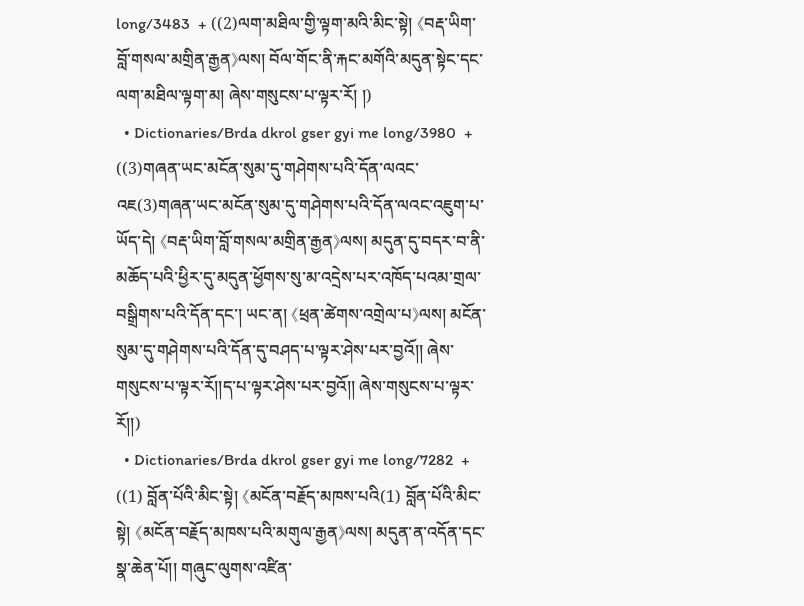long/3483  + ((2)ལག་མཐིལ་གྱི་ལྟག་མའི་མིང་སྟེ། 《བརྡ་ཡིག་བློ་གསལ་མགྲིན་རྒྱན》ལས། བོལ་གོང་ནི་རྐང་མགོའི་མདུན་སྟེང་དང་ལག་མཐིལ་ལྟག་མ། ཞེས་གསུངས་པ་ལྟར་རོ། །)
  • Dictionaries/Brda dkrol gser gyi me long/3980  + ((3)གཞན་ཡང་མངོན་སུམ་དུ་གཤེགས་པའི་དོན་ལའང་འཇ(3)གཞན་ཡང་མངོན་སུམ་དུ་གཤེགས་པའི་དོན་ལའང་འཇུག་པ་ཡོད་དེ། 《བརྡ་ཡིག་བློ་གསལ་མགྲིན་རྒྱན》ལས། མདུན་དུ་བདར་བ་ནི་མཆོད་པའི་ཕྱིར་དུ་མདུན་ཕྱོགས་སུ་མ་འདྲེས་པར་འཁོད་པའམ་གྲལ་བསྒྲིགས་པའི་དོན་དང་། ཡང་ན། 《ཕྲན་ཚེགས་འགྲེལ་པ》ལས། མངོན་སུམ་དུ་གཤེགས་པའི་དོན་དུ་བཤད་པ་ལྟར་ཤེས་པར་བྱའོ།། ཞེས་གསུངས་པ་ལྟར་རོ།།ད་པ་ལྟར་ཤེས་པར་བྱའོ།། ཞེས་གསུངས་པ་ལྟར་རོ།།)
  • Dictionaries/Brda dkrol gser gyi me long/7282  + ((1) བློན་པོའི་མིང་སྟེ། 《མངོན་བརྗོད་མཁས་པའི(1) བློན་པོའི་མིང་སྟེ། 《མངོན་བརྗོད་མཁས་པའི་མགུལ་རྒྱན》ལས། མདུན་ན་འདོན་དང་སྣ་ཆེན་པོ།། གཞུང་ལུགས་འཛིན་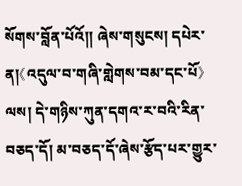སོགས་བློན་པོའོ།། ཞེས་གསུངས། དཔེར་ན།《འདུལ་བ་གཞི་གླེགས་བམ་དང་པོ》ལས། དེ་གཉིས་ཀུན་དགའ་ར་བའི་རིན་བཅད་དོ། མ་བཅད་དོ་ཞེས་རྩོད་པར་གྱུར་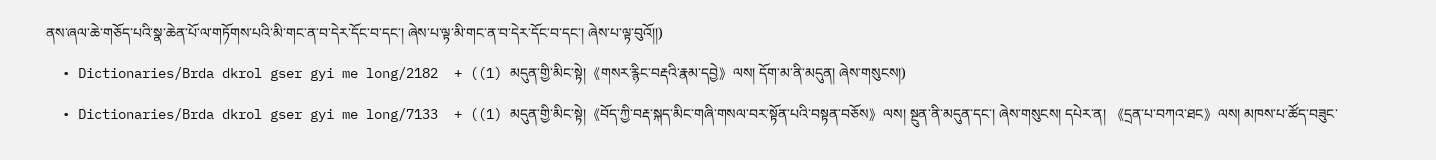ནས་ཞལ་ཆེ་གཅོད་པའི་སྣ་ཆེན་པོ་ལ་གཏོགས་པའི་མི་གང་ན་བ་དེར་དོང་བ་དང་། ཞེས་པ་ལྟ་མི་གང་ན་བ་དེར་དོང་བ་དང་། ཞེས་པ་ལྟ་བུའོ།།)
  • Dictionaries/Brda dkrol gser gyi me long/2182  + ((1) མདུན་གྱི་མིང་སྟེ།《གསར་རྙིང་བརྡའི་རྣམ་དབྱེ》ལས། དོག་མ་ནི་མདུན། ཞེས་གསུངས།)
  • Dictionaries/Brda dkrol gser gyi me long/7133  + ((1) མདུན་གྱི་མིང་སྟེ།《བོད་ཀྱི་བརྡ་སྐད་མིང་གཞི་གསལ་བར་སྟོན་པའི་བསྟན་བཅོས》ལས། སྔུན་ནི་མདུན་དང་། ཞེས་གསུངས། དཔེར་ན། 《དྲན་པ་བཀའ་ཐང》ལས། མཁས་པ་ཚོད་བཟུང་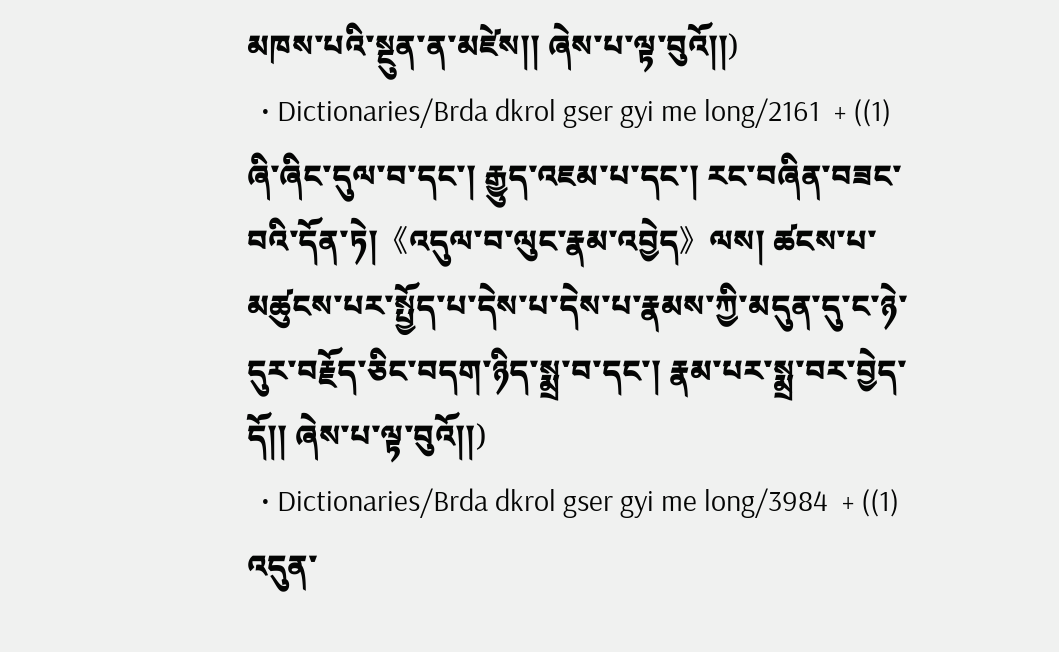མཁས་པའི་སྔུན་ན་མཛེས།། ཞེས་པ་ལྟ་བུའོ།།)
  • Dictionaries/Brda dkrol gser gyi me long/2161  + ((1) ཞི་ཞིང་དུལ་བ་དང་། རྒྱུད་འཇམ་པ་དང་། རང་བཞིན་བཟང་བའི་དོན་ཏེ།《འདུལ་བ་ལུང་རྣམ་འབྱེད》ལས། ཚངས་པ་མཚུངས་པར་སྤྱོད་པ་དེས་པ་དེས་པ་རྣམས་ཀྱི་མདུན་དུ་ང་ཉེ་དུར་བརྗོད་ཅིང་བདག་ཉིད་སྨྲ་བ་དང་། རྣམ་པར་སྨྲ་བར་བྱེད་དོ།། ཞེས་པ་ལྟ་བུའོ།།)
  • Dictionaries/Brda dkrol gser gyi me long/3984  + ((1) འདུན་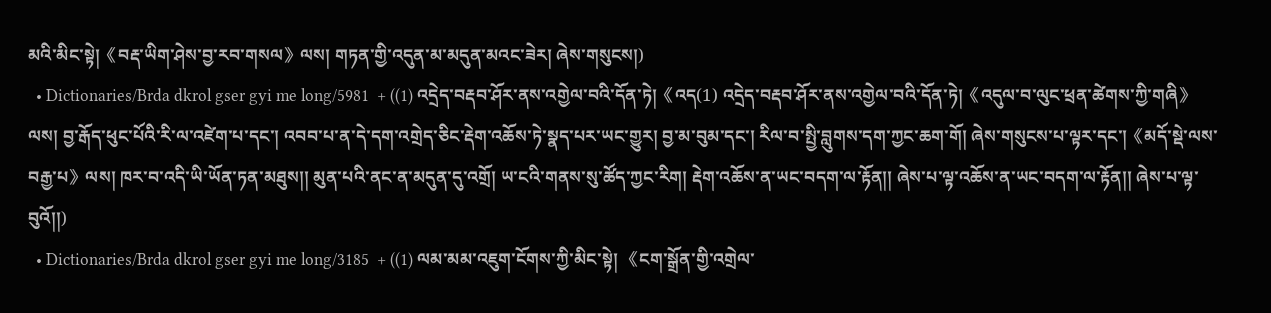མའི་མིང་སྟེ།《བརྡ་ཡིག་ཤེས་བྱ་རབ་གསལ》ལས། གཏན་གྱི་འདུན་མ་མདུན་མའང་ཟེར། ཞེས་གསུངས།)
  • Dictionaries/Brda dkrol gser gyi me long/5981  + ((1) འདྲེད་བརྡབ་ཤོར་ནས་འགྱེལ་བའི་དོན་ཏེ།《འད(1) འདྲེད་བརྡབ་ཤོར་ནས་འགྱེལ་བའི་དོན་ཏེ།《འདུལ་བ་ལུང་ཕྲན་ཚེགས་ཀྱི་གཞི》ལས། བྱ་རྒོད་ཕུང་པོའི་རི་ལ་འཛེག་པ་དང་། འབབ་པ་ན་དེ་དག་འགྲེད་ཅིང་རྡེག་འཆོས་ཏེ་སྣད་པར་ཡང་གྱུར། བྱ་མ་བུམ་དང་། རིལ་བ་སྤྱི་བླུགས་དག་ཀྱང་ཆག་གོ། ཞེས་གསུངས་པ་ལྟར་དང་།《མདོ་སྡེ་ལས་བརྒྱ་པ》ལས། ཁར་བ་འདི་ཡི་ཡོན་ཏན་མཐུས།། མུན་པའི་ནང་ན་མདུན་དུ་འགྲོ། ཡ་ངའི་གནས་སུ་ཚོད་ཀྱང་རིག། རྡེག་འཆོས་ན་ཡང་བདག་ལ་རྟོན།། ཞེས་པ་ལྟ་འཆོས་ན་ཡང་བདག་ལ་རྟོན།། ཞེས་པ་ལྟ་བུའོ།།)
  • Dictionaries/Brda dkrol gser gyi me long/3185  + ((1) ལམ་མམ་འཇུག་ངོགས་ཀྱི་མིང་སྟེ། 《ངག་སྒྲོན་གྱི་འགྲེལ་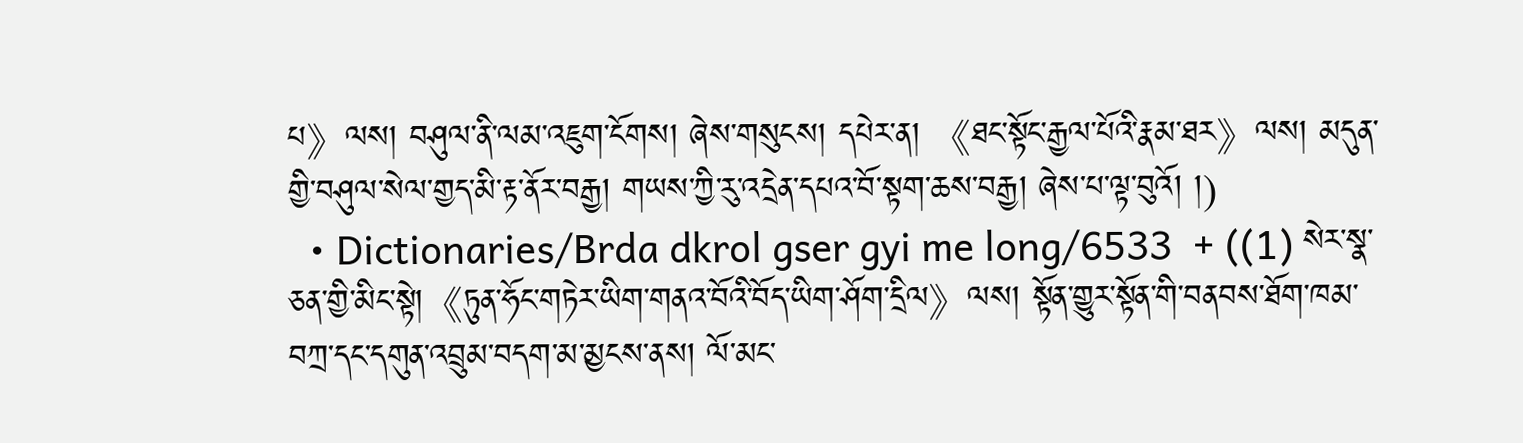པ》ལས། བཤུལ་ནི་ལམ་འཇུག་ངོགས། ཞེས་གསུངས། དཔེར་ན། 《ཐང་སྟོང་རྒྱལ་པོའི་རྣམ་ཐར》ལས། མདུན་གྱི་བཤུལ་སེལ་གྱད་མི་རྟ་ནོར་བརྒྱ། གཡས་ཀྱི་རུ་འདྲེན་དཔའ་བོ་སྟག་ཆས་བརྒྱ། ཞེས་པ་ལྟ་བུའོ། །)
  • Dictionaries/Brda dkrol gser gyi me long/6533  + ((1) སེར་སྣ་ཅན་གྱི་མིང་སྟེ།《ཏུན་ཧོང་གཏེར་ཡིག་གནའ་བོའི་བོད་ཡིག་ཤོག་དྲིལ》ལས། སྟོན་གྱུར་སྟོན་གི་བནབས་ཐོག་ཁམ་བཀྲ་དང་དགུན་འབྲུམ་བདག་མ་མྱངས་ནས། ལོ་མང་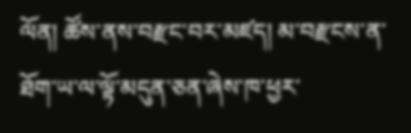ལོན། ཚོས་ནས་བརྫང་བར་མཛད། མ་བརྫངས་ན་ཐོག་ཡ་ལ་ལྟོ་མདུན་ཅན་ཞེས་ཁ་ཕྱར་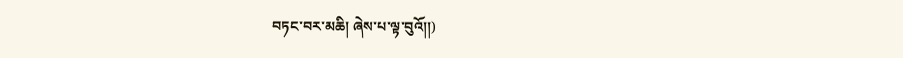བཏང་བར་མཆི། ཞེས་པ་ལྟ་བུའོ།།)